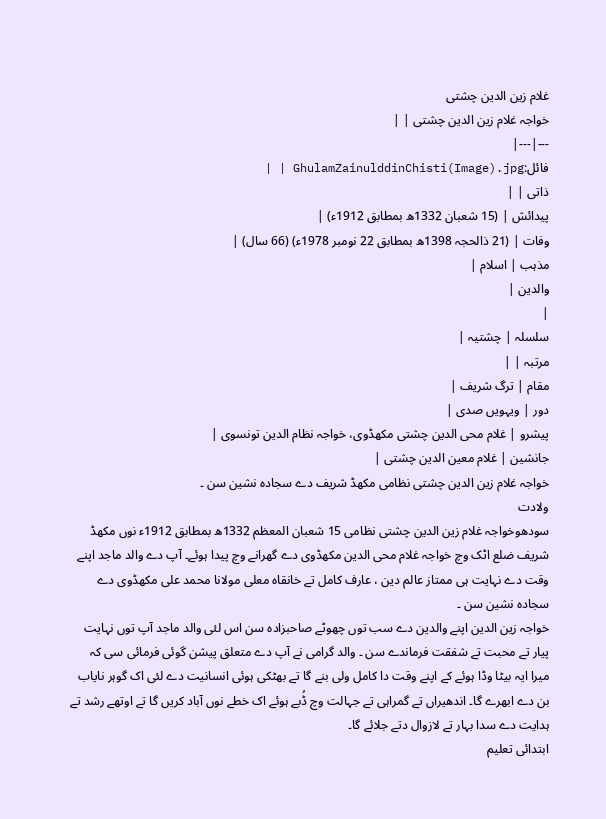غلام زین الدین چشتی
خواجہ غلام زین الدین چشتی | |
---|---|
فائل:GhulamZainulddinChisti(Image).jpg | |
ذاتی | |
پیدائش | (15 شعبان 1332ھ بمطابق 1912ء) |
وفات | (21 ذالحجہ 1398ھ بمطابق 22 نومبر 1978ء) (66 سال) |
مذہب | اسلام |
والدین |
|
سلسلہ | چشتیہ |
مرتبہ | |
مقام | ترگ شریف |
دور | ویہويں صدی |
پیشرو | غلام محی الدین چشتی مکھڈوی، خواجہ نظام الدین تونسوی |
جانشین | غلام معین الدین چشتی |
خواجہ غلام زین الدین چشتی نظامی مکھڈ شریف دے سجادہ نشین سن ۔
ولادت
سودھوخواجہ غلام زین الدین چشتی نظامی 15 شعبان المعظم 1332ھ بمطابق 1912ء نوں مکھڈ شریف ضلع اٹک وچ خواجہ غلام محی الدین مکھڈوی دے گھرانے وچ پیدا ہوئے۔ آپ دے والد ماجد اپنے وقت دے نہایت ہی ممتاز عالم دین ، عارف کامل تے خانقاہ معلی مولانا محمد علی مکھڈوی دے سجادہ نشین سن ۔
خواجہ زین الدین اپنے والدین دے سب توں چھوٹے صاحبزادہ سن اس لئی والد ماجد آپ توں نہایت پیار تے محبت تے شفقت فرماندے سن ۔ والد گرامی نے آپ دے متعلق پیشن گوئی فرمائی سی کہ میرا ایہ بیٹا وڈا ہوئے کے اپنے وقت دا کامل ولی بنے گا تے بھٹکی ہوئی انسانیت دے لئی اک گوہر نایاب بن دے ابھرے گا۔ اندھیراں تے گمراہی تے جہالت وچ ڈُبے ہوئے اک خطے نوں آباد کريں گا تے اوتھے رشد تے ہدایت دے سدا بہار تے لازوال دتے جلائے گا۔
ابتدائی تعلیم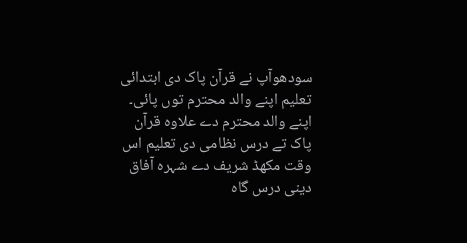سودھوآپ نے قرآن پاک دی ابتدائی تعلیم اپنے والد محترم توں پائی۔ اپنے والد محترم دے علاوہ قرآن پاک تے درس نظامی دی تعلیم اس وقت مکھڈ شریف دے شہرہ آفاق دینی درس گاہ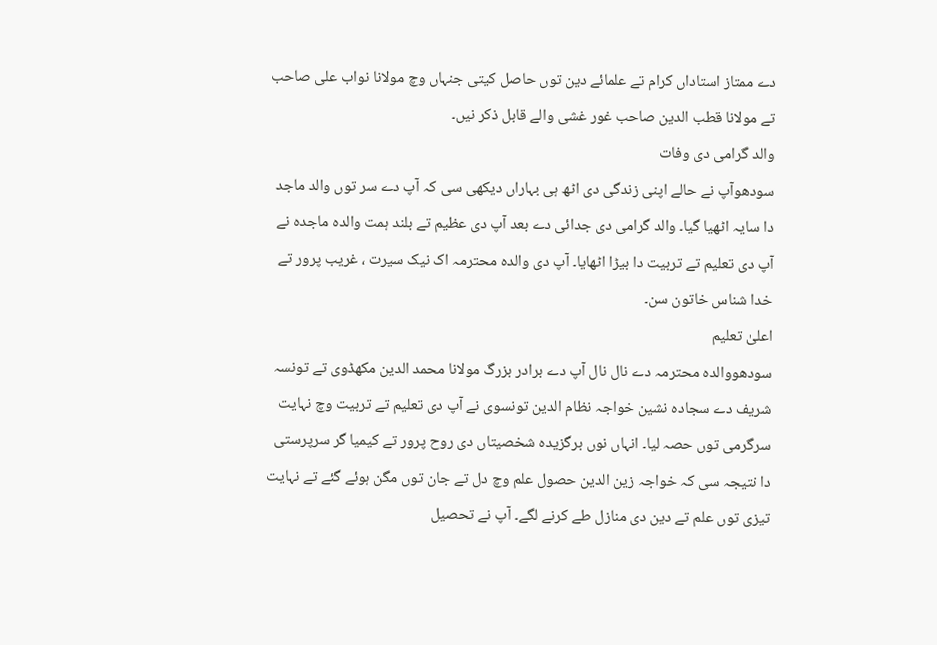دے ممتاز استاداں کرام تے علمائے دین توں حاصل کيتی جنہاں وچ مولانا نواب علی صاحب تے مولانا قطب الدین صاحب غور غشی والے قابل ذکر نيں۔
والد گرامی دی وفات
سودھوآپ نے حالے اپنی زندگی دی اٹھ ہی بہاراں دیکھی سی کہ آپ دے سر توں والد ماجد دا سایہ اٹھیا گیا۔ والد گرامی دی جدائی دے بعد آپ دی عظیم تے بلند ہمت والدہ ماجدہ نے آپ دی تعلیم تے تربیت دا بیڑا اٹھایا۔ آپ دی والدہ محترمہ اک نیک سیرت ، غریب پرور تے خدا شناس خاتون سن۔
اعلیٰ تعلیم
سودھووالدہ محترمہ دے نال نال آپ دے برادر بزرگ مولانا محمد الدین مکھڈوی تے تونسہ شریف دے سجادہ نشین خواجہ نظام الدین تونسوی نے آپ دی تعلیم تے تربیت وچ نہایت سرگرمی توں حصہ لیا۔ انہاں نوں برگزیدہ شخصیتاں دی روح پرور تے کیمیا گر سرپرستی دا نتیجہ سی کہ خواجہ زین الدین حصول علم وچ دل تے جان توں مگن ہوئے گئے تے نہایت تیزی توں علم تے دین دی منازل طے کرنے لگے۔ آپ نے تحصیل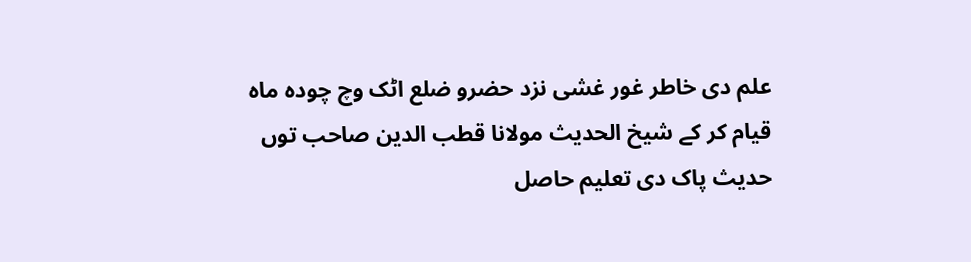علم دی خاطر غور غشی نزد حضرو ضلع اٹک وچ چودہ ماہ قیام کر کے شیخ الحدیث مولانا قطب الدین صاحب توں حدیث پاک دی تعلیم حاصل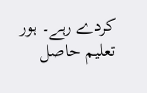کردے رہے۔ ہور تعلیم حاصل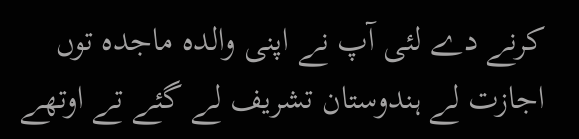کرنے دے لئی آپ نے اپنی والدہ ماجدہ توں اجازت لے ہندوستان تشریف لے گئے تے اوتھے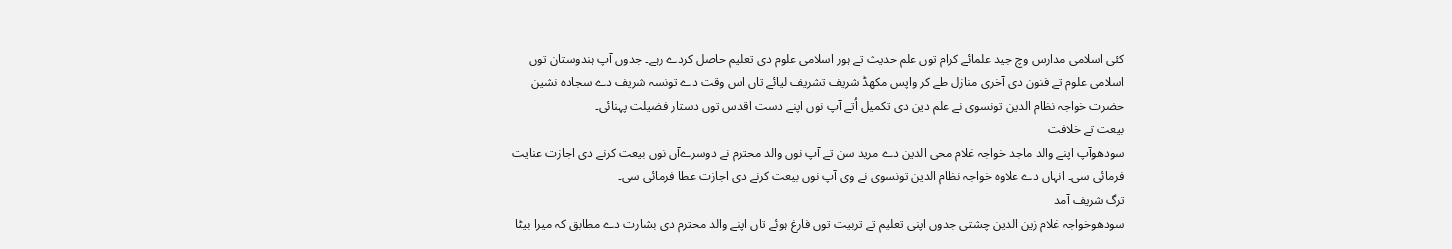کئی اسلامی مدارس وچ جید علمائے کرام توں علم حدیث تے ہور اسلامی علوم دی تعلیم حاصل کردے رہے۔ جدوں آپ ہندوستان توں اسلامی علوم تے فنون دی آخری منازل طے کر واپس مکھڈ شریف تشریف لیائے تاں اس وقت دے تونسہ شریف دے سجادہ نشین حضرت خواجہ نظام الدین تونسوی نے علم دین دی تکمیل اُتے آپ نوں اپنے دست اقدس توں دستار فضیلت پہنائی۔
بیعت تے خلافت
سودھوآپ اپنے والد ماجد خواجہ غلام محی الدین دے مرید سن تے آپ نوں والد محترم نے دوسرےآں نوں بیعت کرنے دی اجازت عنایت فرمائی سی۔ انہاں دے علاوہ خواجہ نظام الدین تونسوی نے وی آپ نوں بیعت کرنے دی اجازت عطا فرمائی سی۔
ترگ شریف آمد
سودھوخواجہ غلام زین الدین چشتی جدوں اپنی تعلیم تے تربیت توں فارغ ہوئے تاں اپنے والد محترم دی بشارت دے مطابق کہ میرا بیٹا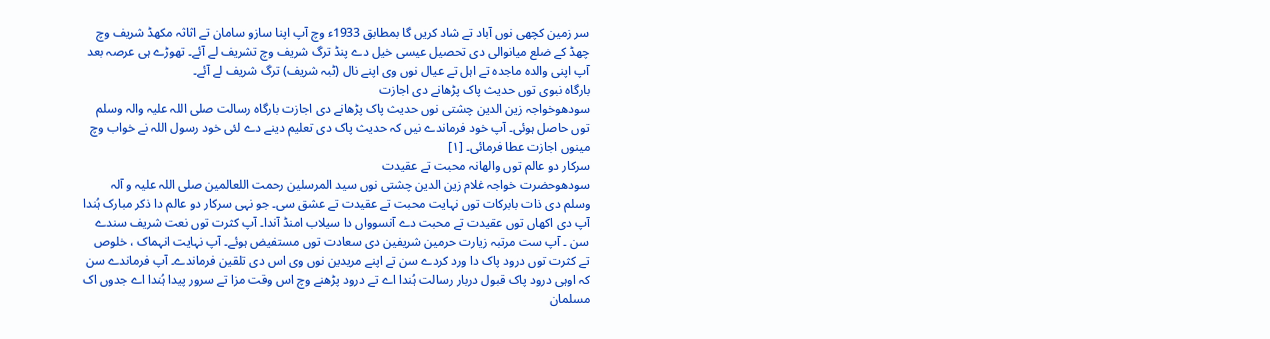سر زمین کچھی نوں آباد تے شاد کريں گا بمطابق 1933ء وچ آپ اپنا سازو سامان تے اثاثہ مکھڈ شریف وچ چھڈ کے ضلع میانوالی دی تحصیل عیسی خیل دے پنڈ ترگ شریف وچ تشریف لے آئے۔ تھوڑے ہی عرصہ بعد آپ اپنی والدہ ماجدہ تے اہل تے عیال نوں وی اپنے نال (ٹبہ شریف) ترگ شریف لے آئے۔
بارگاہ نبوی توں حدیث پاک پڑھانے دی اجازت
سودھوخواجہ زین الدین چشتی نوں حدیث پاک پڑھانے دی اجازت بارگاہ رسالت صلی اللہ علیہ والہ وسلم توں حاصل ہوئی۔ آپ خود فرماندے نيں کہ حدیث پاک دی تعلیم دینے دے لئی خود رسول اللہ نے خواب وچ مینوں اجازت عطا فرمائی۔ [۱]
سرکار دو عالم توں والھانہ محبت تے عقیدت
سودھوحضرت خواجہ غلام زین الدین چشتی نوں سید المرسلین رحمت اللعالمین صلی اللہ علیہ و آلہ وسلم دی ذات بابرکات توں نہایت محبت تے عقیدت تے عشق سی۔ جو نہی سرکار دو عالم دا ذکر مبارک ہُندا آپ دی اکھاں توں عقیدت تے محبت دے آنسوواں دا سیلاب امنڈ آندا۔ آپ کثرت توں نعت شریف سندے سن ۔ آپ ست مرتبہ زیارت حرمین شریفین دی سعادت توں مستفیض ہوئے۔ آپ نہایت انہماک ، خلوص تے کثرت توں درود پاک دا ورد کردے سن تے اپنے مریدین نوں وی اس دی تلقین فرماندے۔ آپ فرماندے سن کہ اوہی درود پاک قبول دربار رسالت ہُندا اے تے درود پڑھنے وچ اس وقت مزا تے سرور پیدا ہُندا اے جدوں اک مسلمان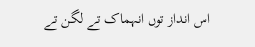اس انداز توں انہماک تے لگن تے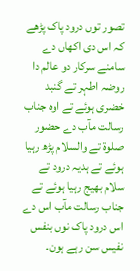تصور توں درود پاک پڑھے کہ اس دی اکھاں دے سامنے سرکار دو عالم دا روضہ اطہر تے گنبد خضری ہوئے تے اوہ جناب رسالت مآب دے حضور صلوة تے والسلام پڑھ رہیا ہوئے تے ہدیہ درود تے سلام بھیج رہیا ہوئے تے جناب رسالت مآب اس دے اس درود پاک نوں بنفس نفیس سن رہے ہون۔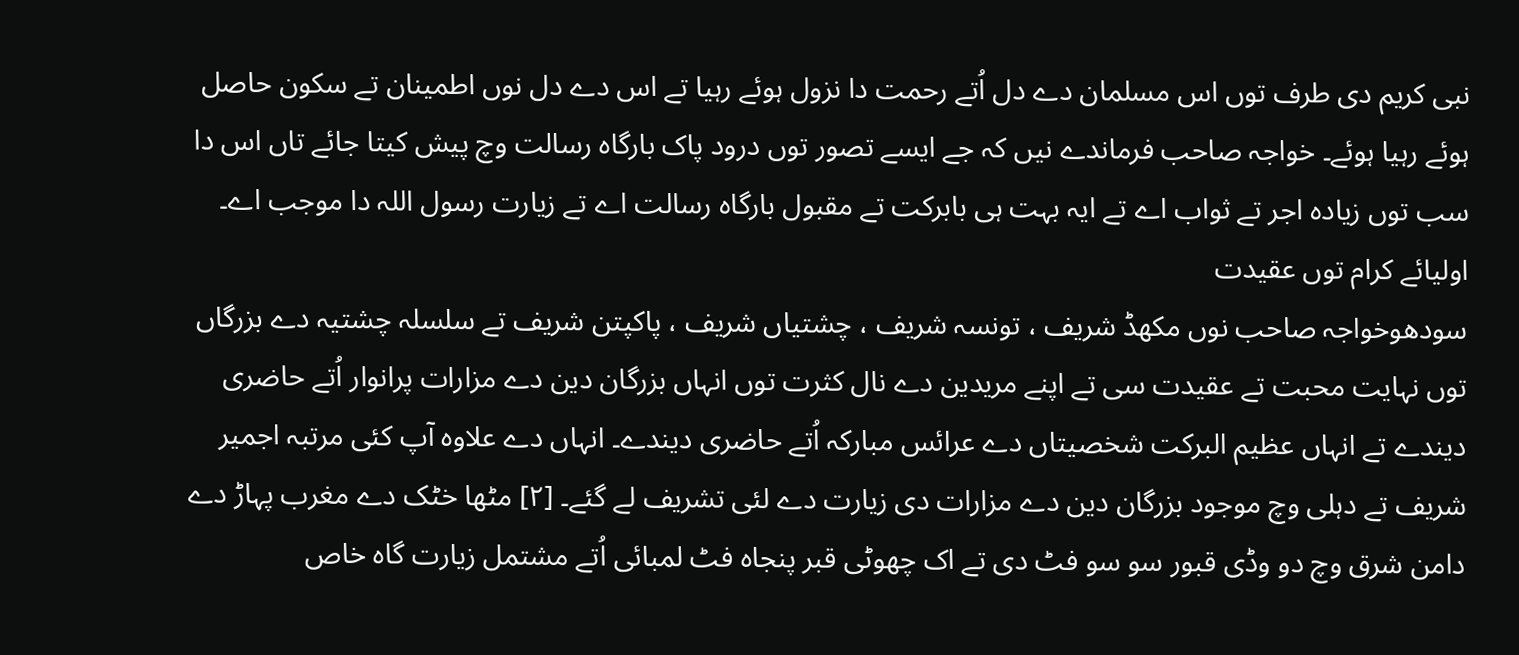نبی کریم دی طرف توں اس مسلمان دے دل اُتے رحمت دا نزول ہوئے رہیا تے اس دے دل نوں اطمینان تے سکون حاصل ہوئے رہیا ہوئے۔ خواجہ صاحب فرماندے نيں کہ جے ايسے تصور توں درود پاک بارگاہ رسالت وچ پیش کيتا جائے تاں اس دا سب توں زیادہ اجر تے ثواب اے تے ایہ بہت ہی بابرکت تے مقبول بارگاہ رسالت اے تے زیارت رسول اللہ دا موجب اے۔
اولیائے کرام توں عقیدت
سودھوخواجہ صاحب نوں مکھڈ شریف ، تونسہ شریف ، چشتیاں شریف ، پاکپتن شریف تے سلسلہ چشتیہ دے بزرگاں توں نہایت محبت تے عقیدت سی تے اپنے مریدین دے نال کثرت توں انہاں بزرگان دین دے مزارات پرانوار اُتے حاضری دیندے تے انہاں عظیم البرکت شخصیتاں دے عرائس مبارکہ اُتے حاضری دیندے۔ انہاں دے علاوہ آپ کئی مرتبہ اجمیر شریف تے دہلی وچ موجود بزرگان دین دے مزارات دی زیارت دے لئی تشریف لے گئے۔ [۲] مٹھا خٹک دے مغرب پہاڑ دے دامن شرق وچ دو وڈی قبور سو سو فٹ دی تے اک چھوٹی قبر پنجاہ فٹ لمبائی اُتے مشتمل زیارت گاہ خاص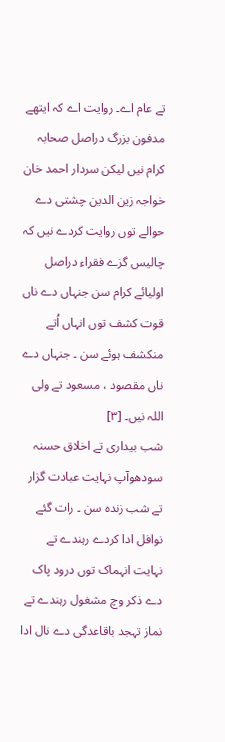تے عام اے۔ روایت اے کہ ایتھے مدفون بزرگ دراصل صحابہ کرام نيں لیکن سردار احمد خان خواجہ زین الدین چشتی دے حوالے توں روایت کردے نيں کہ چالیس گزے فقراء دراصل اولیائے کرام سن جنہاں دے ناں قوت کشف توں انہاں اُتے منکشف ہوئے سن ۔ جنہاں دے ناں مقصود ، مسعود تے ولی اللہ نيں۔ [۳]
شب بیداری تے اخلاق حسنہ
سودھوآپ نہایت عبادت گزار تے شب زندہ سن ۔ رات گئے نوافل ادا کردے رہندے تے نہایت انہماک توں درود پاک دے ذکر وچ مشغول رہندے تے نماز تہجد باقاعدگی دے نال ادا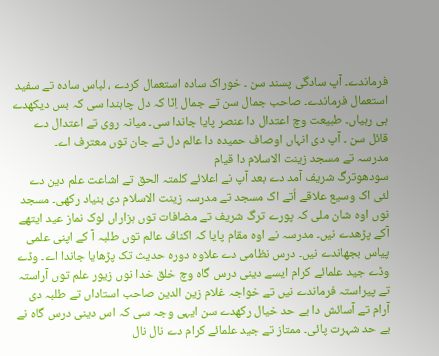فرماندے۔ آپ سادگی پسند سن ۔ خوراک سادہ استعمال کردے ، لباس سادہ تے سفید استعمال فرماندے۔ صاحب جمال سن تے جمال اِنّا کہ دل چاہندا سی کہ بس دیکھدے ہی رہیاں۔ طبیعت وچ اعتدال دا عنصر پایا جاندا سی۔ میانہ روی تے اعتدال دے قائل سن ۔ آپ دی انہاں اوصاف حمیدہ دا عالم دل تے جان توں معترف اے۔
مدرسہ تے مسجد زینت الاسلام دا قیام
سودھوترگ شریف آمد دے بعد آپ نے اعلائے کلمتہ الحق تے اشاعت علم دین دے لئی اک وسیع علاقے اُتے اک مسجد تے مدرسہ زینت الاسلام دی بنیاد رکھی۔ مسجد نوں اوہ شان ملی کہ پورے ترگ شریف تے مضافات توں ہزاراں لوک نماز عید ایتھے آکے پڑھدے نيں۔ مدرسہ نے اوہ مقام پایا کہ اکناف عالم توں طلبہ آ کے اپنی علمی پیاس بجھاندے نيں۔ درس نظامی دے علاوہ دورہ حدیث تک پڑھایا جاندا اے۔ وڈے وڈے جید علمائے کرام ايسے دینی درس گاہ وچ خلق خدا نوں زیور علم توں آراستہ تے پیراستہ فرماندے نيں تے خواجہ غلام زین الدین صاحب استاداں تے طلبہ دی آرام تے آسائش دا بے حد خیال رکھدے سن ایہی وجہ سی کہ اس دینی درس گاہ نے بے حد شہرت پائی۔ ممتاز تے جید علمائے کرام دے نال نال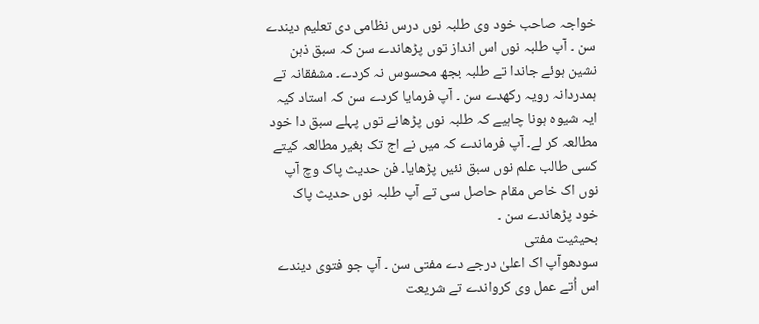خواجہ صاحب خود وی طلبہ نوں درس نظامی دی تعلیم دیندے سن ۔ آپ طلبہ نوں اس انداز توں پڑھاندے سن کہ سبق ذہن نشین ہوئے جاندا تے طلبہ بجھ محسوس نہ کردے۔ مشفقانہ تے ہمدردانہ رویہ رکھدے سن ۔ آپ فرمایا کردے سن کہ استاد کیہ ایہ شیوہ ہونا چاہیے کہ طلبہ نوں پڑھانے توں پہلے سبق دا خود مطالعہ کر لے۔ آپ فرماندے کہ ميں نے اج تک بغیر مطالعہ کیتے کسی طالب علم نوں سبق نئيں پڑھایا۔ فن حدیث پاک وچ آپ نوں اک خاص مقام حاصل سی تے آپ طلبہ نوں حدیث پاک خود پڑھاندے سن ۔
بحیثیت مفتی
سودھوآپ اک اعلیٰ درجے دے مفتی سن ۔ آپ جو فتوی دیندے اس اُتے عمل وی کرواندے تے شریعت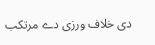دی خلاف ورزی دے مرتکب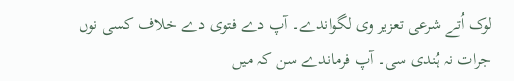لوک اُتے شرعی تعزیر وی لگواندے۔ آپ دے فتوی دے خلاف کسی نوں جرات نہ ہُندی سی۔ آپ فرماندے سن کہ ميں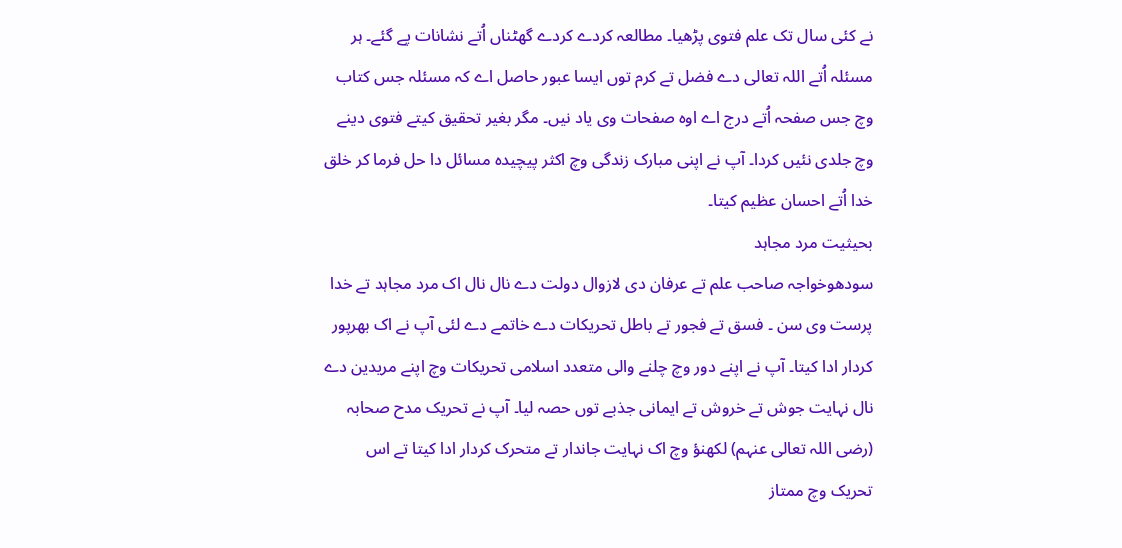نے کئی سال تک علم فتوی پڑھیا۔ مطالعہ کردے کردے گھٹناں اُتے نشانات پے گئے۔ ہر مسئلہ اُتے اللہ تعالی دے فضل تے کرم توں ایسا عبور حاصل اے کہ مسئلہ جس کتاب وچ جس صفحہ اُتے درج اے اوہ صفحات وی یاد نيں۔ مگر بغیر تحقیق کیتے فتوی دینے وچ جلدی نئيں کردا۔ آپ نے اپنی مبارک زندگی وچ اکثر پیچیدہ مسائل دا حل فرما کر خلق خدا اُتے احسان عظیم کيتا۔
بحیثیت مرد مجاہد
سودھوخواجہ صاحب علم تے عرفان دی لازوال دولت دے نال نال اک مرد مجاہد تے خدا پرست وی سن ۔ فسق تے فجور تے باطل تحریکات دے خاتمے دے لئی آپ نے اک بھرپور کردار ادا کيتا۔ آپ نے اپنے دور وچ چلنے والی متعدد اسلامی تحریکات وچ اپنے مریدین دے نال نہایت جوش تے خروش تے ایمانی جذبے توں حصہ لیا۔ آپ نے تحریک مدح صحابہ (رضی اللہ تعالی عنہم) لکھنؤ وچ اک نہایت جاندار تے متحرک کردار ادا کيتا تے اس تحریک وچ ممتاز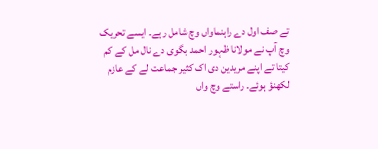تے صف اول دے راہنماواں وچ شامل رہے۔ ايسے تحریک وچ آپ نے مولانا ظہور احمد بگوی دے نال مل کے کم کيتا تے اپنے مریدین دی اک کثیر جماعت لے کے عازم لکھنؤ ہوئے۔ راستے وچ واں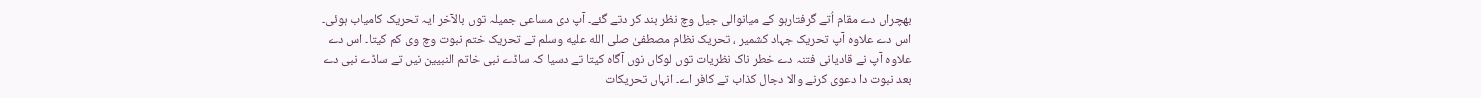بھچراں دے مقام اُتے گرفتارہو کے میانوالی جیل وچ نظر بند کر دتے گئے۔ آپ دی مساعی جمیلہ توں بالآخر ایہ تحریک کامیاب ہوئی۔ اس دے علاوہ آپ تحریک جہاد کشمیر ، تحریک نظام مصطفیٰ صلى الله عليه وسلم تے تحریک ختم نبوت وچ وی کم کيتا۔ اس دے علاوہ آپ نے قادیانی فتنہ دے خطر ناک نظریات توں لوکاں نوں آگاہ کيتا تے دسیا کہ ساڈے نبی خاتم النبیین نيں تے ساڈے نبی دے بعد نبوت دا دعوی کرنے والا دجال کذاب تے کافر اے۔ انہاں تحریکات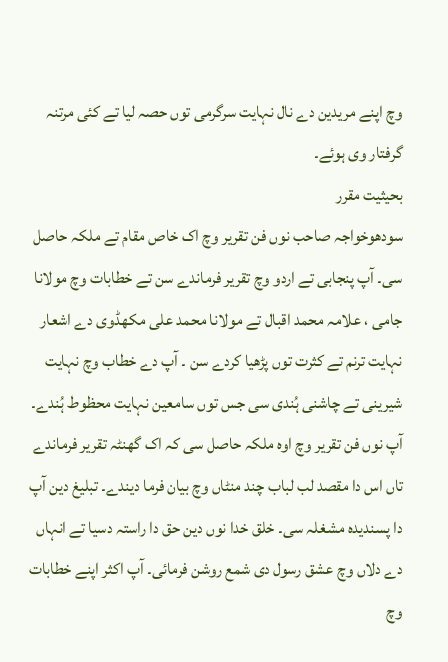وچ اپنے مریدین دے نال نہایت سرگرمی توں حصہ لیا تے کئی مرتنہ گرفتار وی ہوئے۔
بحیثیت مقرر
سودھوخواجہ صاحب نوں فن تقریر وچ اک خاص مقام تے ملکہ حاصل سی۔ آپ پنجابی تے اردو وچ تقریر فرماندے سن تے خطابات وچ مولانا جامی ، علامہ محمد اقبال تے مولانا محمد علی مکھڈوی دے اشعار نہایت ترنم تے کثرت توں پڑھیا کردے سن ۔ آپ دے خطاب وچ نہایت شیرینی تے چاشنی ہُندی سی جس توں سامعین نہایت محظوط ہُندے۔ آپ نوں فن تقریر وچ اوہ ملکہ حاصل سی کہ اک گھنٹہ تقریر فرماندے تاں اس دا مقصد لب لباب چند منٹاں وچ بیان فرما دیندے۔ تبلیغ دین آپ دا پسندیدہ مشغلہ سی۔ خلق خدا نوں دین حق دا راستہ دسیا تے انہاں دے دلاں وچ عشق رسول دی شمع روشن فرمائی۔ آپ اکثر اپنے خطابات وچ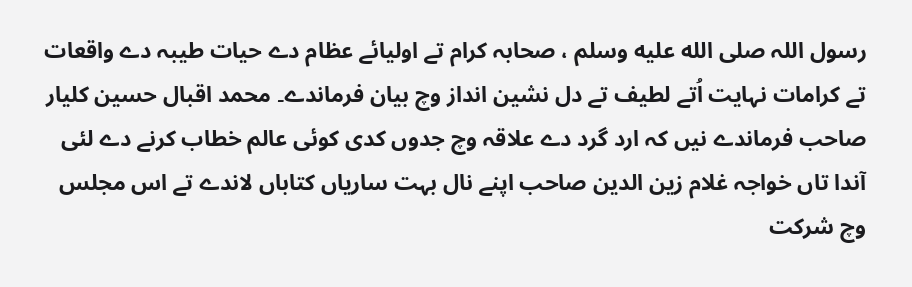رسول اللہ صلى الله عليه وسلم ، صحابہ کرام تے اولیائے عظام دے حیات طیبہ دے واقعات تے کرامات نہایت اُتے لطیف تے دل نشین انداز وچ بیان فرماندے۔ محمد اقبال حسین کلیار صاحب فرماندے نيں کہ ارد گرد دے علاقہ وچ جدوں کدی کوئی عالم خطاب کرنے دے لئی آندا تاں خواجہ غلام زین الدین صاحب اپنے نال بہت ساریاں کتاباں لاندے تے اس مجلس وچ شرکت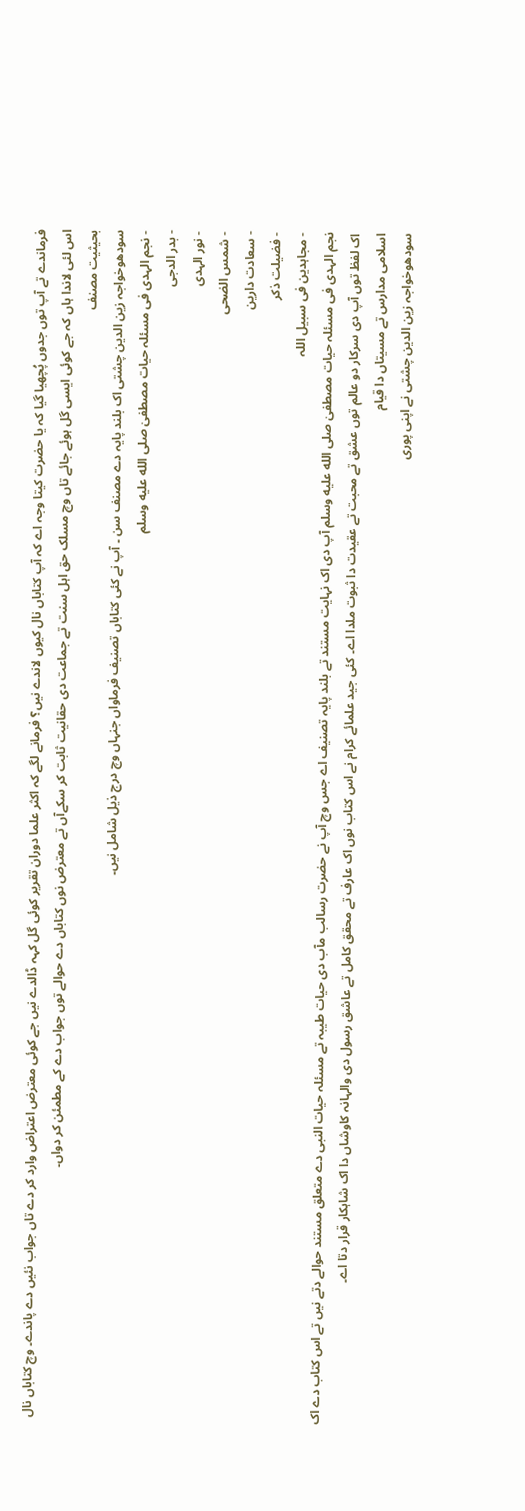فرماندے تے آپ توں جدوں پُچھیا گیا کہ یا حضرت کيتا وجہ اے کہ آپ کتاباں نال کیوں لاندے نيں؟ فرمانے لگے کہ اکثر علما دوران تقریر کوئی گل کہہ ڈالدے نيں جے کوئی معترض اعتراض وارد کر دے تاں جواب نئيں دے پاندے۔ وچ کتاباں نال اس لئی لاندا ہاں کہ جے کوئی ایسی گل ہوئے جائے تاں وچ مسلک حق اہل سنت تے جماعت دی حقانیت ثابت کر سکےآں تے معترض نوں کتاباں دے حوالے توں جواب دے کے مطمئن کر دواں۔
بحیثیت مصنف
سودھوخواجہ زین الدین چشتی اک بلند پایہ دے مصنف سن ۔ آپ نے کئی کتاباں تصنیف فرماواں جنہاں وچ درج ذیل شامل نيں۔
- نجم الہدی فی مسئلہ حیات مصطفیٰ صلى الله عليه وسلم
- بدر الدجی
- نور الہدی
- شمس الضحی
- سعادت دارین
- فضیلت ذکر
- مجاہدین فی سبیل اللہ
نجم الہدی فی مسئلہ حیات مصطفیٰ صلى الله عليه وسلم آپ دی اک نہایت مستند تے بلند پایہ تصنیف اے جس وچ آپ نے حضرت رسالب مآب دی حیات طیبہ تے مسئلہ حیات النبی دے متعلق مستند حوالے دتے نيں تے اس کتاب دے اک اک لفظ توں آپ دی سرکار دو عالم توں عشق تے محبت تے عقیدت دا ثبوت ملدا اے۔ کئی جید علمائے کرام نے اس کتاب نوں اک عارف تے محقق کامل تے عاشق رسول دی والہانہ کاوشاں دا اک شاہکار قرار دتا اے۔
اسلامی مدارس تے مسیتاں دا قیام
سودھوخواجہ زین الدین چشتی نے اپنی پوری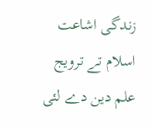زندگی اشاعت اسلام تے ترویج علم دین دے لئی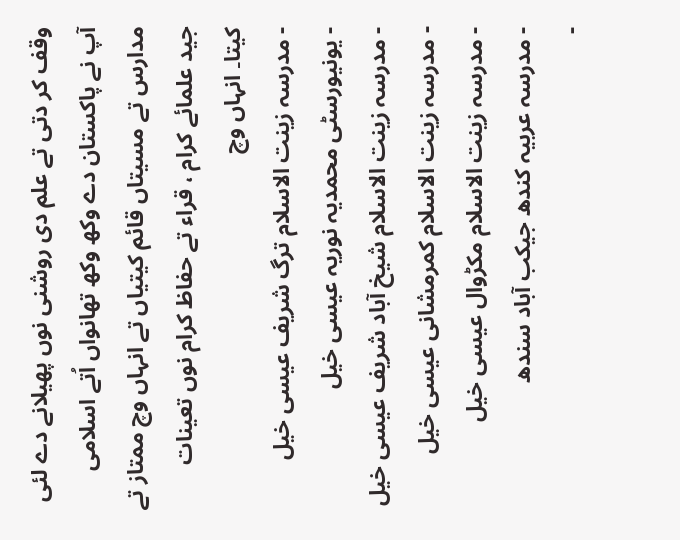وقف کر دتی تے علم دی روشنی نوں پھیلانے دے لئی آپ نے پاکستان دے وکھ وکھ تھانواں اُتے اسلامی مدارس تے مسیتاں قائم کيتیاں تے انہاں وچ ممتاز تے جید علمائے کرام ، قراء تے حفاظ کرام نوں تعینات کيتا۔ انہاں وچ
- مدرسہ زینت الاسلام ترگ شریف عیسی خیل
- یونیورسٹی محمدیہ نوریہ عیسی خیل
- مدرسہ زینت الاسلام شیخ آباد شریف عیسی خیل
- مدرسہ زینت الاسلام کمرمشانی عیسی خیل
- مدرسہ زینت الاسلام مکڑوال عیسی خیل
- مدرسہ عربیہ کندھ جیکب آباد سندھ
-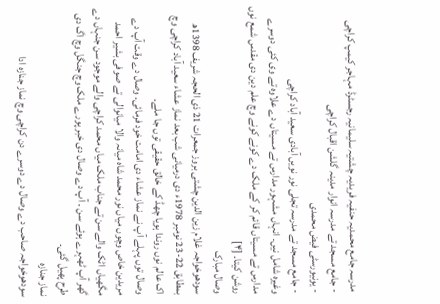مدرسہ جامع محمدیہ حنفیہ فریدیہ چشتیہ سلیمانیہ رجسٹرڈ مہاجر کیمپ کراچی
- جامع مسجد تے مدرسہ انوار مدینہ گلشن اقبال کراچی
- یونیورسٹی فیض محمدی
- جامع مسجد تے مدرسہ تجلی نور نويں آبادی سعید آباد کراچی
وغیرہ شامل نيں۔ انہاں مشہور مدارس تے مسیتاں دے علاوہ تے وی کئی دوسرے مدارس تے مسیتاں قائم کر کے ملک دے کونے کونے وچ علم دین دی مقدس شمع نوں روشن کيتا۔ [۴]
وصال مبارک
سودھوخواجہ غلام زین الدین چشتی بروز جمعرات 21 ذی الحجہ شریف 1398ھ بمطابق 22-23 نومبر 1978ء دی درمیانی شب بعد نماز عشاء سعید آباد کراچی وچ اک عالم نوں روندا ہويا چھڈ کے خالق حقیقی توں جا ملے۔
وصال توں پہلے آپ نے نماز عشاء دی امامت خود فرمائی۔ وصال دے وقت آپ دے مریدین خاص وچوں میاں نور محمد شاہ میانہ والا میانوالی تے صوفی بشیر احمد مگھیاں اٹک والے سن تے جناب ملک میاں محمد کراچی والے موجود سن جنہاں دے گھر آپ ٹھہرے ہوئے سن ۔ آپ دے وصال دی خبر پورے ملک وچ جنگل وچ اگ دی طرح پھیل گئی۔
نماز جنازہ
سودھوخواجہ صاحب دے وصال دے دوسرے دن کراچی وچ نماز جنازہ ادا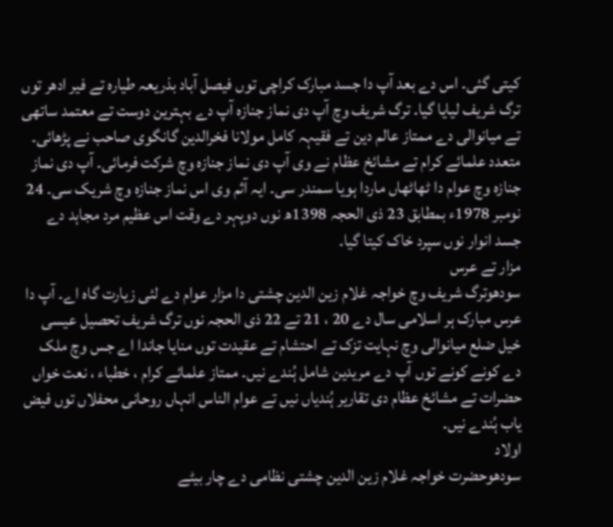کيتی گئی۔ اس دے بعد آپ دا جسد مبارک کراچی توں فیصل آباد بذریعہ طیارہ تے فیر ادھر توں ترگ شریف لیایا گیا۔ ترگ شریف وچ آپ دی نماز جنازہ آپ دے بہترین دوست تے معتمد ساتھی تے میانوالی دے ممتاز عالم دین تے فقیہہ کامل مولانا فخرالدین گانگوی صاحب نے پڑھائی۔ متعدد علمائے کرام تے مشائخ عظام نے وی آپ دی نماز جنازہ وچ شرکت فرمائی۔ آپ دی نماز جنازہ وچ عوام دا ٹھاٹھاں ماردا ہويا سمندر سی۔ ایہ آثم وی اس نماز جنازہ وچ شریک سی۔ 24 نومبر 1978ء بمطابق 23 ذی الحجہ 1398ھ نوں دوپہر دے وقت اس عظیم مرد مجاہد دے جسد انوار نوں سپرد خاک کيتا گیا۔
مزار تے عرس
سودھوترگ شریف وچ خواجہ غلام زین الدین چشتی دا مزار عوام دے لئی زیارت گاہ اے۔ آپ دا عرس مبارک ہر اسلامی سال دے 20 ، 21 تے 22 ذی الحجہ نوں ترگ شریف تحصیل عیسی خیل ضلع میانوالی وچ نہایت تزک تے احتشام تے عقیدت توں منایا جاندا اے جس وچ ملک دے کونے کونے توں آپ دے مریدین شامل ہُندے نيں۔ ممتاز علمائے کرام ، خطباء ، نعت خواں حضرات تے مشائخ عظام دی تقاریر ہُندیاں نيں تے عوام الناس انہاں روحانی محفلاں توں فیض یاب ہُندے نيں۔
اولاد
سودھوحضرت خواجہ غلام زین الدین چشتی نظامی دے چار بیٹے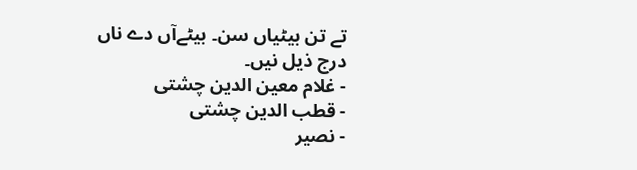تے تن بیٹیاں سن۔ بیٹےآں دے ناں درج ذیل نيں۔
- غلام معین الدین چشتی
- قطب الدین چشتی
- نصیر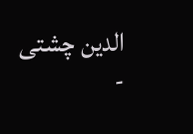الدین چشتی
-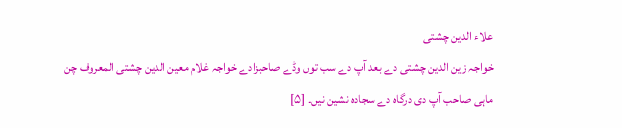علاء الدین چشتی
خواجہ زین الدین چشتی دے بعد آپ دے سب توں وڈے صاحبزادے خواجہ غلام معین الدین چشتی المعروف چن ماہی صاحب آپ دی درگاہ دے سجادہ نشین نيں۔ [۵]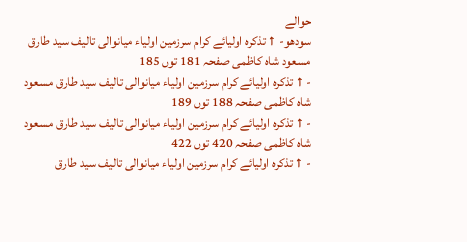حوالے
سودھو- ↑ تذکرہ اولیائے کرام سرزمین اولیاء میانوالی تالیف سید طارق مسعود شاہ کاظمی صفحہ 181 توں 185
- ↑ تذکرہ اولیائے کرام سرزمین اولیاء میانوالی تالیف سید طارق مسعود شاہ کاظمی صفحہ 188 توں 189
- ↑ تذکرہ اولیائے کرام سرزمین اولیاء میانوالی تالیف سید طارق مسعود شاہ کاظمی صفحہ 420 توں 422
- ↑ تذکرہ اولیائے کرام سرزمین اولیاء میانوالی تالیف سید طارق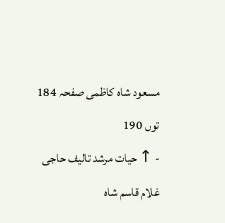مسعود شاہ کاظمی صفحہ 184 توں 190
- ↑ حیات مرشد تالیف حاجی غلام قاسم شاہ